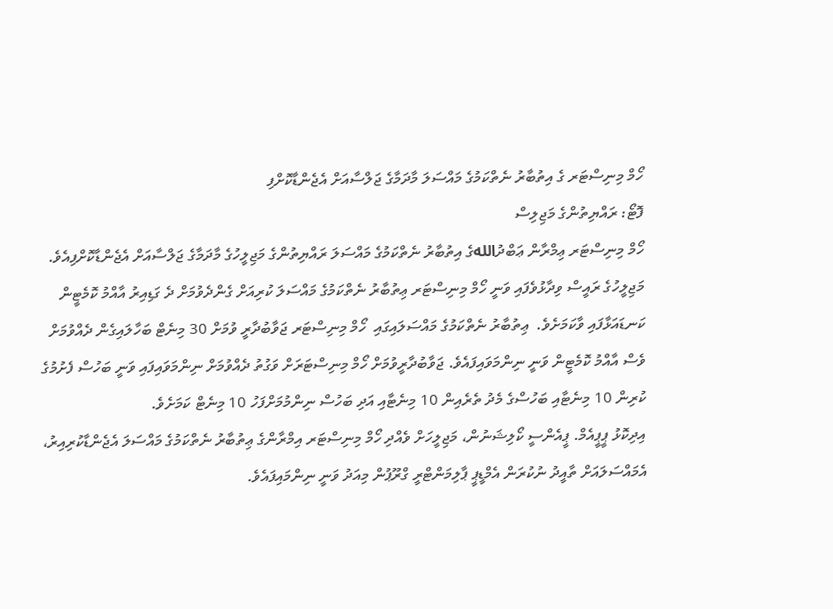ހޯމް މިނިސްޓަރ ގެ އިތުބާރު ނެތްކަމުގެ މައްސަލަ މާދަމާގެ ޖަލްސާއަށް އެޖެންޑާކޮށްފި
ފޮޓޯ: ރައްޔިތުންގެ މަޖިލިސް
ހޯމް މިނިސްޓަރ ޢިމްރާން ޢަބްދުاللهގެ އިތުބާރު ނެތްކަމުގެ މައްސަލަ ރައްޔިތުންގެ މަޖިލީހުގެ މާދަމާގެ ޖަލްސާއަށް އެޖެންޑާކޮށްފިއެވެ.
މަޖިލީހުގެ ރައީސް ވިދާޅުވެފައި ވަނީ ހޯމް މިނިސްޓަރ ޢިތުބާރު ނެތްކަމުގެ މައްސަލަ ކުރިއަށް ގެންދެވުމަށް ދެ ގަޑިއިރު އާއްމު ކޮމެޓީން ކަނޑައަޅާފައި ވާކަމަށެވެ.  ޢިތުބާރު ނެތްކަމުގެ މައްސަލައިގައި  ހޯމް މިނިސްޓަރ ޖަވާބުދާރީ ވުމަށް 30 މިނެޓް ބަހާލައިގެން ދެއްވުމަށް ވެސް އާއްމު ކޮމެޓީން ވަނީ ނިންމަވައިފައެވެ. ޖަވާބުދާރީވުމަށް ހޯމް މިނިސްޓަރަށް ވަގުތު ދެއްވުމަށް ނިންމަވައިފައި ވަނީ ބަހުސް ފެށުމުގެ ކުރިން 10 މިނެޓާއި ބަހުސްގެ މެދު ތެރެއިން 10 މިނެޓާއި އަދި ބަހުސް ނިންމުމަށްފަހު 10 މިނެޓް ކަމަށެވެ.
އިދިކޮޅު ޕީޕީއެމް. ޕީއެންސީ ކޯލިޝަނުން، މަޖިލީހަށް ވެއްދި ހޯމް މިނިސްޓަރ އިމްރާންގެ ޢިތުބާރު ނެތްކަމުގެ މައްސަލަ އެޖެންޑާކުރިއިރު، އެމައްސަލައަށް ތާއީދު ނުކުރަން އެމްޑީޕީ ޕާލިމަންޓްރީ ގްރޫޕުން މިއަދު ވަނީ ނިންމައިފައެވެ.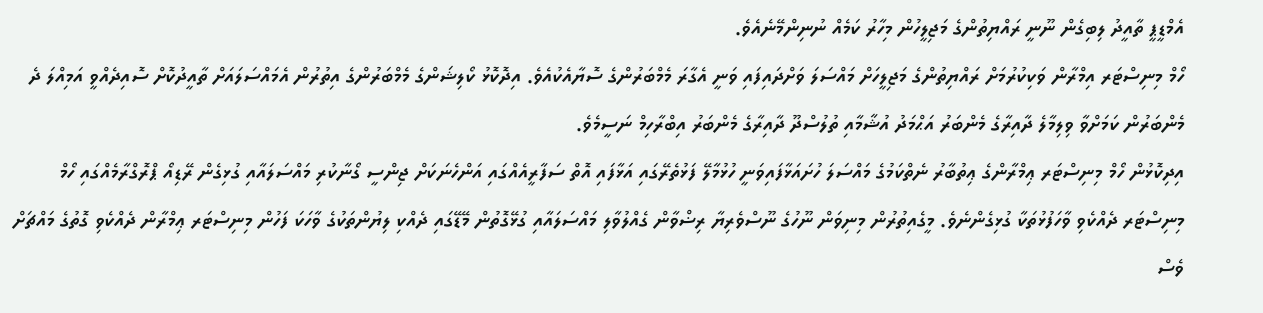އެމްޑީޕީ ތާއީދު ލިބިގެން ނޫނީ ރައްޔިތުންގެ މަޖިލީހުން މިހާރު ކަމެއް ނުނިންމޭނެއެވެ.
ހޯމް މިނިސްޓަރ އިމްރާން ވަކިކުރުމަށް ރައްޔިތުންގެ މަޖިލީހަށް މައްސަލަ ވަށްދައިފައި ވަނީ އެގާރަ މެމްބަރުންގެ ސޮޔާއެކުއެވެ. އިދޮކޮޅު ކޯލިޝަންގެ މެމްބަރުންގެ އިތުރުން އެމައްސަލައަށް ތާއީދުކޮށް ސޮއިދެއްވީ އަމިއްލަ ދެ މެންބަރުން ކަމަށްވާ ވިލިމާލެ ދާއިރާގެ މެންބަރު އަޙްމަދު އުޝާމާއި ތުލުސްދޫ ދާއިރާގެ މެންބަރު އިބްރާހިމް ނަސީމެވެ.
އިދިކޮޅުން ހޯމް މިނިސްޓަރ ޢިމްރާންގެ ޢިތުބާރު ނެތްކަމުގެ މައްސަލަ ހުށައަޅާފައިވަނީ ހުޅުމާލޭ ފަޅުތެރޭގައި އަޅާފައި އޮތް ސަފާރީއެއްގައި އަންހެނަކަށް ޖިންސީ ގޯނާކުރި މައްސަލައާއި ގުޅިގެން ރޭޑިއޯ ޕްރޮގްރާމެއްގައި ހޯމް މިނިސްޓަރ ދެއްކެވި ވާހަފުޅުތަކާ ގުޅިގެންނެވެ. މީގެއިތުރުން މިނިވަން ނޫހުގެ ނޫސްވެރިޔާ ރިޟްވާން ގެއްލުވާލި މައްސަލައާއި ގުޅޭގޮތުން މޭޑޭގައި ދެއްކި ލިޔުންތަކުގެ ވާހަކަ ފަހުން މިނިސްޓަރ ޢިމްރާން ދެއްކެވި ގޮތުގެ މައްޗަށް ވެސް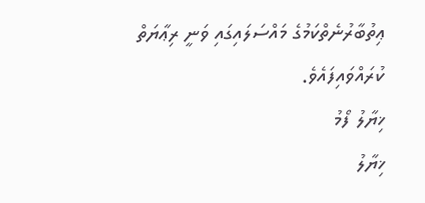ޢިތުބާރުނެތްކަމުގެ މައްސަލައިގައި ވަނީ ރިޢާޔަތް ކުރައްވައިފައެވެ.
ޚިޔާލު ފޯމު
ޚިޔާލު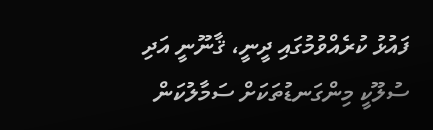ފައުޅު ކުރެއްވުމުގައި ދީނީ، ޤާނޫނީ އަދި ސުލޫކީ މިންގަނޑުތަކަށް ސަމާލުކަން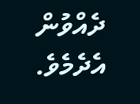ދެއްވުން އެދެމެވެ.